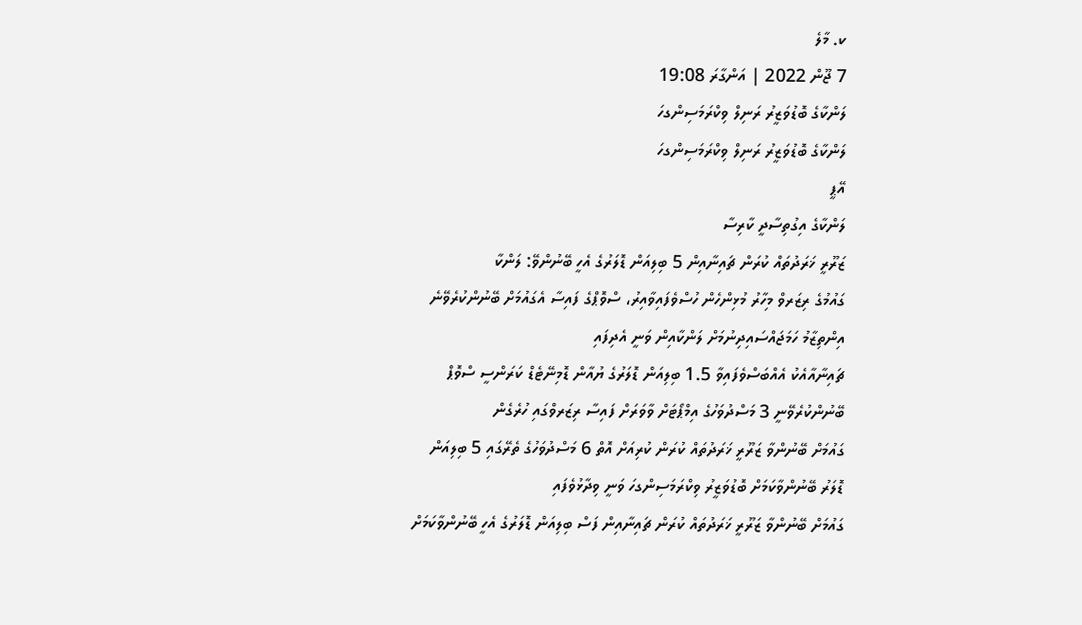ކ. މާލެ
7 ޖޫން 2022 | އަންގާރަ 19:08
ލަންކާގެ ބޮޑުވަޒީރު ރަނިލް ވިކްރަމަސިންގހަ
ލަންކާގެ ބޮޑުވަޒީރު ރަނިލް ވިކްރަމަސިންގހަ
އޭޕީ
ލަންކާގެ އިގުތިސާދީ ކާރިސާ
ޒަރޫރީ ޚަރަދުތައް ކުރަން ޗައިނާއިން 5 ބިލިއަން ޑޮލަރުގެ އެހީ ބޭނުންވޭ: ލަންކާ
ގައުމުގެ ރިޒަރވް މިހާރު މުޅިންހެން ހުސްވެފައިވާއިރު، ސްވޮޕްގެ ފައިސާ އެގައުމަށް ބޭނުންކުރެވޭނެ އިންތިޒާމު ހަމަޖައްސައިދިނުމަށް ލަންކާއިން ވަނީ އެދިފައި
ޗައިނާއާއެކު އެއްބަސްވެފައިވާ 1.5 ބިލިއަން ޑޮލަރުގެ ޔުއާން ޑޮމިނޭޓެޑް ކަރަންސީ ސްވޮޕް ބޭނުންކުރެވޭނީ 3 މަސްދުވަހުގެ އިމްޕޯޓަށް ވާވަރަށް ފައިސާ ރިޒަރވްގައި ހުރެގެން
ގައުމަށް ބޭނުންވާ ޒަރޫރީ ޚަރަދުތައް ކުރަން ކުރިއަށް އޮތް 6 މަސްދުވަހުގެ ތެރޭގައި 5 ބިލިއަން ޑޮލަރު ބޭނުންވާކަމަށް ބޮޑުވަޒީރު ވިކްރަމަސިންގހަ ވަނީ ވިދާޅުވެފައި
ގައުމަށް ބޭނުންވާ ޒަރޫރީ ޚަރަދުތައް ކުރަން ޗައިނާއިން ފަސް ބިލިއަން ޑޮލަރުގެ އެހީ ބޭނުންވާކަމަށް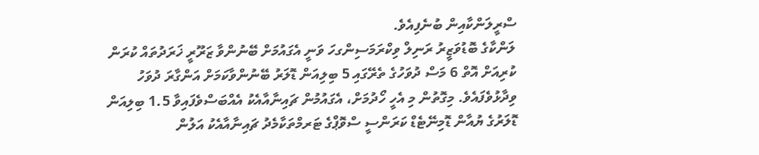ސްރީލަންކާއިން ބުނެފިއެވެ.
ލަންކާގެ ބޮޑުވަޒީރު ރަނިލް ވިކްރަމަސިންގހަ ވަނީ އެގައުމަށް ބޭނުންވާ ޒަރޫރީ ޚަރަދުތައް ކުރަން ކުރިއަށް އޮތް 6 މަސް ދުވަހުގެ ތެރޭގައި 5 ބިލިއަން ޑޮލަރު ބޭނުންވާކަމަށް އަންގާރަ ދުވަހު ވިދާޅުވެފައެވެ. މިގޮތުން މި އެހީ ހޯދުމަށް، އެގައުމުން ޗައިނާއާއެކު އެއްބަސްވެފައިވާ 1.5 ބިލިއަން ޑޮލަރުގެ ޔުއާން ޑޮމިނޭޓެޑް ކަރަންސީ ސްވޮޕްގެ ޓަރމްތަކާމެދު ޗައިނާއާއެކު އަލުން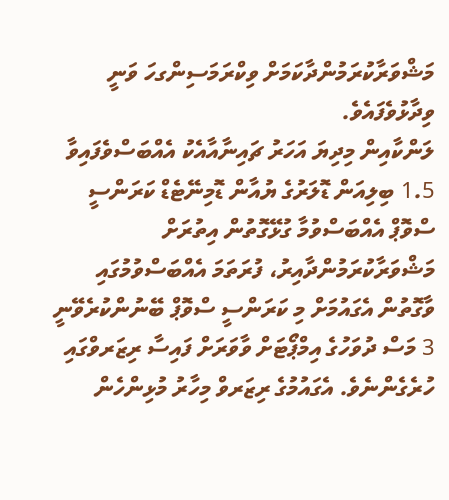މަޝްވަރާކުރަމުންދާކަމަށް ވިކްރަމަސިންގހަ ވަނީ ވިދާޅުވެފައެވެ.
ލަންކާއިން މިދިޔަ އަހަރު ޗައިނާއާއެކު އެއްބަސްވެފައިވާ 1.5 ބިލިއަން ޑޮލަރުގެ ޔުއާން ޑޮމިނޭޓެޑް ކަރަންސީ ސްވޮޕް އެއްބަސްވުމާ ގުޅޭގޮތުން އިތުރަށް މަޝްވަރާކުރަމުންދާއިރު، ފުރަތަމަ އެއްބަސްވުމުގައި ވާގޮތުން އެގައުމަށް މި ކަރަންސީ ސްވޮޕް ބޭނުންކުރެވޭނީ 3 މަސް ދުވަހުގެ އިމްޕޯޓަށް ވާވަރަށް ފައިސާ ރިޒަރވްގައި ހުރެގެންނެވެ. އެގައުމުގެ ރިޒަރވް މިހާރު މުޅިންހެން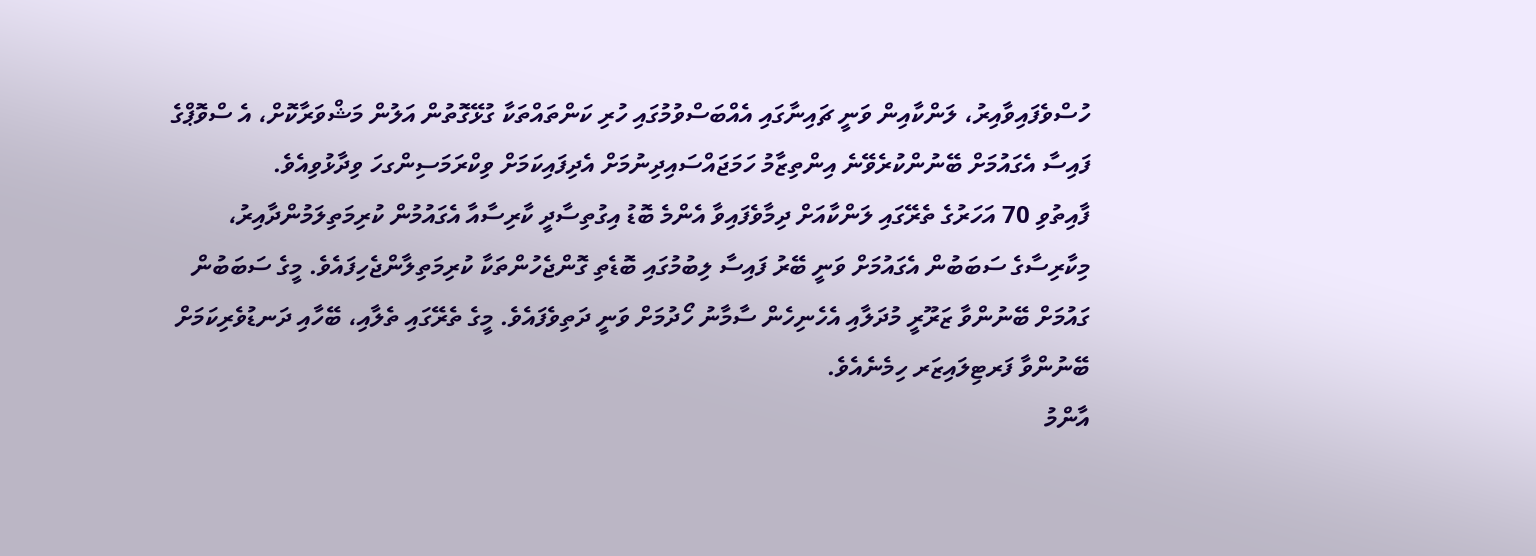ހުސްވެފައިވާއިރު، ލަންކާއިން ވަނީ ޗައިނާގައި އެއްބަސްވުމުގައި ހުރި ކަންތައްތަކާ ގުޅޭގޮތުން އަލުން މަޝްވަރާކޮށް، އެ ސްވޮޕްގެ ފައިސާ އެގައުމަށް ބޭނުންކުރެވޭނެ އިންތިޒާމު ހަމަޖައްސައިދިނުމަށް އެދިފައިކަމަށް ވިކްރަމަސިންގހަ ވިދާޅުވިއެވެ.
ފާއިތުވި 70 އަހަރުގެ ތެރޭގައި ލަންކާއަށް ދިމާވެފައިވާ އެންމެ ބޮޑު އިގުތިސާދީ ކާރިސާއާ އެގައުމުން ކުރިމަތިލަމުންދާއިރު، މިކާރިސާގެ ސަބަބުން އެގައުމަށް ވަނީ ބޭރު ފައިސާ ލިބުމުގައި ބޮޑެތި ގޮންޖެހުންތަކާ ކުރިމަތިލާންޖެހިފައެވެ. މީގެ ސަބަބުން ގައުމަށް ބޭނުންވާ ޒަރޫރީ މުދަލާއި އެހެނިހެން ސާމާނު ހޯދުމަށް ވަނީ ދަތިވެފައެވެ. މީގެ ތެރޭގައި ތެލާއި، ބޭހާއި ދަނޑުވެރިކަމަށް ބޭނުންވާ ފަރޓިލައިޒަރ ހިމެނެއެވެ.
އާންމު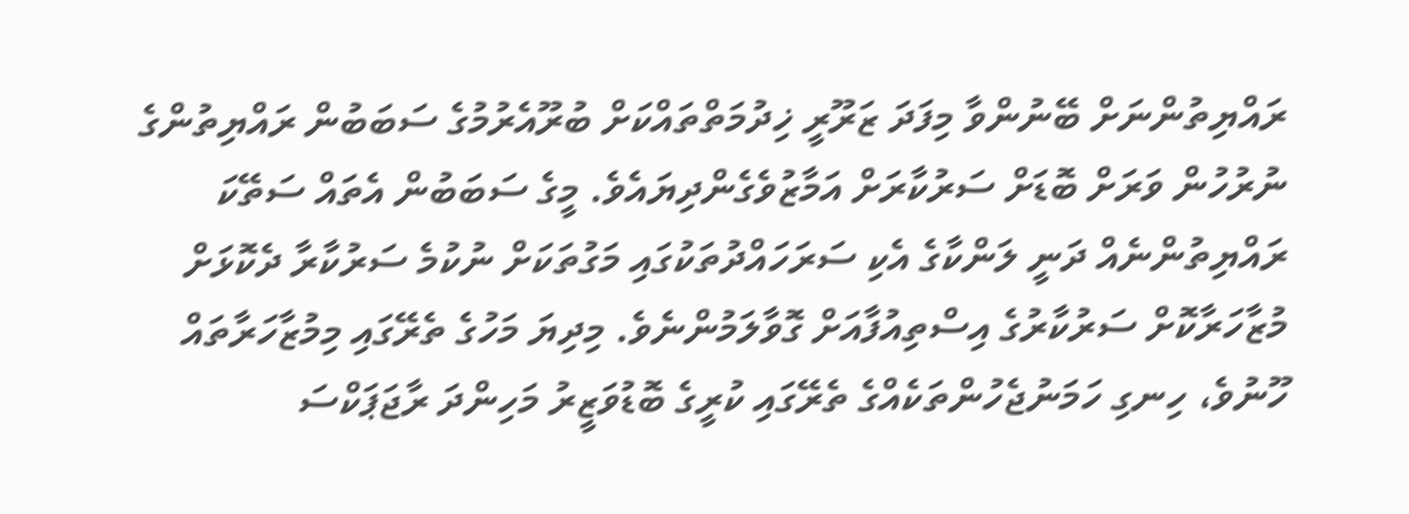ރައްޔިތުންނަށް ބޭނުންވާ މިފަދަ ޒަރޫރީ ޚިދުމަތްތައްކަށް ބުރޫއެރުމުގެ ސަބަބުން ރައްޔިތުންގެ ނުރުހުން ވަރަށް ބޮޑަށް ސަރުކާރަށް އަމާޒުވެގެންދިޔައެވެ. މީގެ ސަބަބުން އެތައް ސަތޭކަ ރައްޔިތުންނެއް ދަނީ ލަންކާގެ އެކި ސަރަހައްދުތަކުގައި މަގުތަކަށް ނުކުމެ ސަރުކާރާ ދެކޮޅަށް މުޒާހަރާކޮށް ސަރުކާރުގެ އިސްތިއުފާއަށް ގޮވާލަމުންނެވެ. މިދިޔަ މަހުގެ ތެރޭގައި މިމުޒާހަރާތައް ހޫނުވެ، ހިނގި ހަމަނުޖެހުންތަކެއްގެ ތެރޭގައި ކުރީގެ ބޮޑުވަޒީރު މަހިންދަ ރާޖަޕަކްސަ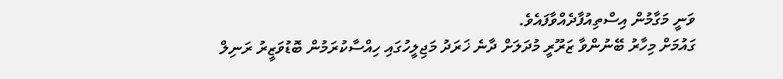ވަނީ މަގާމުން އިސްތިއުފާދެއްވާފައެވެ.
ގައުމަށް މިހާރު ބޭނުންވާ ޒަރޫރީ މުދަލަށް ދާނެ ޚަރަދު މަޖިލީހުގައި ހިއްސާކުރަމުން ބޮޑުވަޒީރު ރަނިލް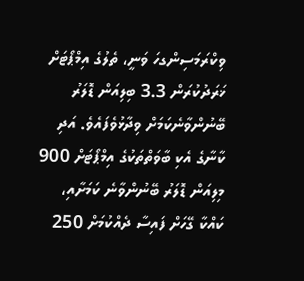ވިކްރަމަސިންގހަ ވަނީ، ތެލުގެ އިމްޕޯޓަށް ޚަރަދުކުރަން 3.3 ބިލިއަން ޑޮލަރު ބޭނުންވާނެކަމަށް ވިދާޅުވެފައެވެ. އަދި ކާނާގެ އެކި ބާވަތްތަކުގެ އިމްޕޯޓަށް 900 މިލިއަން ޑޮލަރު ބޭނުންވާނެ ކަމަށާއި، ކައްކާ ގޭހަށް ފައިސާ ދެއްކުމަށް 250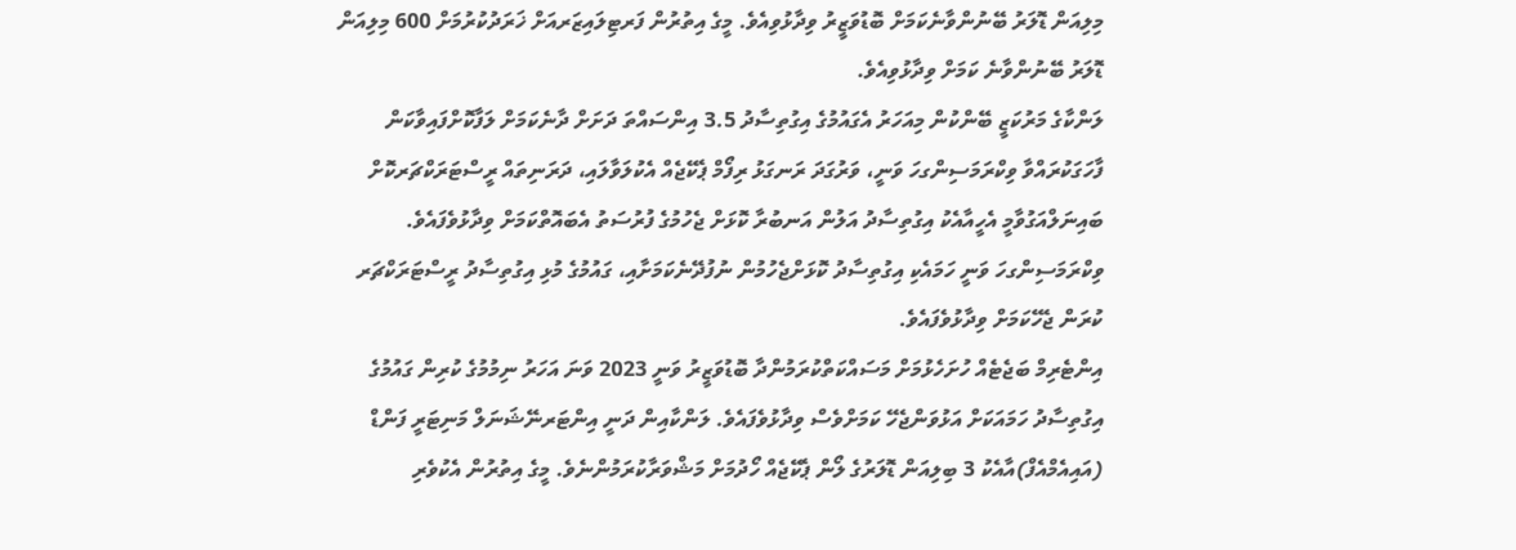މިލިއަން ޑޮލަރު ބޭނުންވާނެކަމަށް ބޮޑުވަޒީރު ވިދާޅުވިއެވެ. މީގެ އިތުރުން ފަރޓިލައިޒަރއަށް ޚަރަދުކުރުމަށް 600 މިލިއަން ޑޮލަރު ބޭނުންވާނެ ކަމަށް ވިދާޅުވިއެވެ.
ލަންކާގެ މަރުކަޒީ ބޭންކުން މިއަހަރު އެގައުމުގެ އިގުތިސާދު 3.5 އިންސައްތަ ދަށަށް ދާނެކަމަށް ލަފާކޮށްފައިވާކަން ފާހަގަކުރައްވާ ވިކްރަމަސިންގހަ ވަނީ، ވަރުގަދަ ރަނގަޅު ރިފޯމް ޕެކޭޖެއް އެކުލަވާލައި، ދަރަނިތައް ރީސްޓަރަކްޗަރކޮށް ބައިނަލްއަގުވާމީ އެހީއާއެކު އިގުތިސާދު އަލުން އަނބުރާ ކޮޅަށް ޖެހުމުގެ ފުރުސަތު އެބައޮތްކަމަށް ވިދާޅުވެފައެވެ. ވިކްރަމަސިންގހަ ވަނީ ހަމައެކި އިގުތިސާދު ކޮޅަށްޖެހުމުން ނުފުދޭނެކަމަށާއި، ގައުމުގެ މުޅި އިގުތިސާދު ރީސްޓަރަކްޗަރ ކުރަން ޖެހޭކަމަށް ވިދާޅުވެފައެވެ.
އިންޓެރިމް ބަޖެޓެއް ހުށަހެޅުމަށް މަސައްކަތްކުރަމުންދާ ބޮޑުވަޒީރު ވަނީ 2023 ވަނަ އަހަރު ނިމުމުގެ ކުރިން ގައުމުގެ އިގުތިސާދު ހަމައަކަށް އަޅުވަންޖެހޭ ކަމަށްވެސް ވިދާޅުވެފައެވެ. ލަންކާއިން ދަނީ އިންޓަރނޭޝަނަލް މަނިޓަރީ ފަންޑް (އައިއެމްއެފް)އާއެކު 3 ބިލިއަން ޑޮލަރުގެ ލޯން ޕެކޭޖެއް ހޯދުމަށް މަޝްވަރާކުރަމުންނެވެ. މީގެ އިތުރުން އެކުވެރި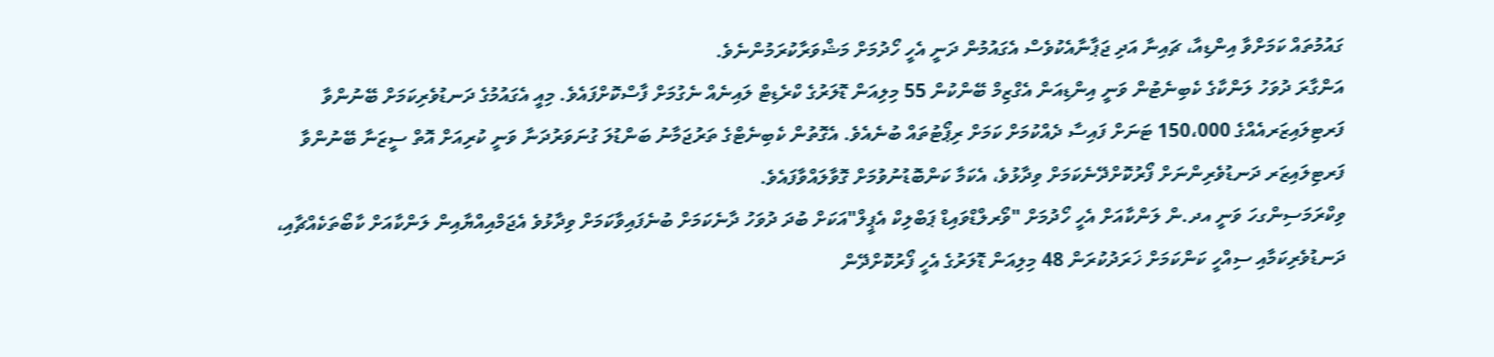ގައުމުތައް ކަމަށްވާ އިންޑިއާ، ޗައިނާ އަދި ޖަޕާނާއެކުވެސް އެގައުމުން ދަނީ އެހީ ހޯދުމަށް މަޝްވަރާކުރަމުންނެވެ.
އަންގާރަ ދުވަހު ލަންކާގެ ކެބިނެޓުން ވަނީ އިންޑިއަން އެގްޒިމް ބޭންކުން 55 މިލިއަން ޑޮލަރުގެ ކްރެޑިޓް ލައިނެއް ނެގުމަށް ފާސްކޮށްފައެވެ. މިއީ އެގައުމުގެ ދަނޑުވެރިކަމަށް ބޭނުންވާ ފަރޓިލައިޒަރއެއްގެ 150،000 ޓަނަށް ފައިސާ ދެއްކުމަށް ކަމަށް ރިޕޯޓުތައް ބުނެއެވެ. އެގޮތުން ކެބިނެޓްގެ ތަރުޖަމާނު ބަންޑުލަ ގުނަވަރުދަނާ ވަނީ ކުރިއަށް އޮތް ސީޒަނާ ބޭނުންވާ ފަރޓިލައިޒަރ ދަނޑުވެރިންނަށް ފޯރުކޮށްދޭނެކަމަށް ވިދާޅުވެ، އެކަމާ ކަންބޮޑުނުވުމަށް ގޮވާލައްވާފައެވެ.
ވިކްރަމަސިންގހަ ވަނީ އދ.ން ލަންކާއަށް އެހީ ހޯދުމަށް "ވޯރލްޑްވައިޑް ޕަބްލިކް އެޕީލް"އަކަށް ބުދަ ދުވަހު ދާނެކަމަށް ބުނެފައިވާކަމަށް ވިދާޅުވެ އެޖަމްއިއްޔާއިން ލަންކާއަށް ކާބޯތަކެއްޗާއި، ދަނޑުވެރިކަމާއި ސިއްހީ ކަންކަމަށް ޚަރަދުކުރަން 48 މިލިއަން ޑޮލަރުގެ އެހީ ފޯރުކޮށްދޭން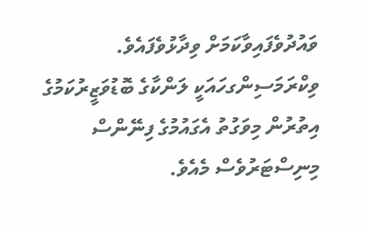ވައުދުވެފައިވާކަމަށް ވިދާޅުވެފައެވެ.
ވިކްރަމަސިންގހައަކީ ލަންކާގެ ބޮޑުވަޒީރުކަމުގެ އިތުރުން މިވަގުތު އެގައުމުގެ ފިނޭންސް މިނިސްޓަރުވެސް މެއެވެ.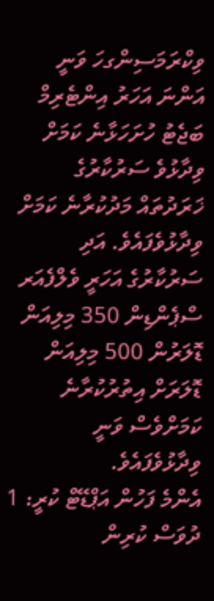ވިކްރަމަސިންގހަ ވަނީ އަންނަ އަހަރު އިންޓެރިމް ބަޖެޓު ހުށަހަޅާނެ ކަމަށް ވިދާޅުވެ ސަރުކާރުގެ ޚަރަދުތައް މަދުކުރާނެ ކަމަށް ވިދާޅުވެފައެވެ. އަދި ސަރުކާރުގެ އަހަރީ ވެލްފެއަރ ސްޕެންޑިން 350 މިލިއަން ޑޮލަރުން 500 މިލިއަން ޑޮލަރަށް އިތުރުކުރާނެ ކަމަށްވެސް ވަނީ ވިދާޅުވެފައެވެ.
އެންމެ ފަހުން އަޕްޑޭޓް ކުރީ: 1 ދުވަސް ކުރިން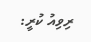ރިވިއު ކުރީ: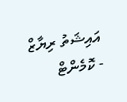އައިޝަތު ރިޔާޒް
- ކޮމެންޓް